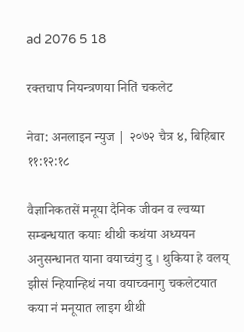ad 2076 5 18

रक्तचाप नियन्त्रणया नितिं चकलेट

नेवा: अनलाइन न्युज | २०७२ चैत्र ४, बिहिबार ११:१२:१८

वैज्ञानिकतसें मनूया दैनिक जीवन व ल्वय्या सम्बन्धयात कयाः थीथी कथंया अध्ययन अनुसन्धानत याना वयाच्वंगु दु । थुकिया हे वलय् झीसं न्हियान्हिथं नया वयाच्वनागु चकलेटयात कया नं मनूयात लाइग थीथी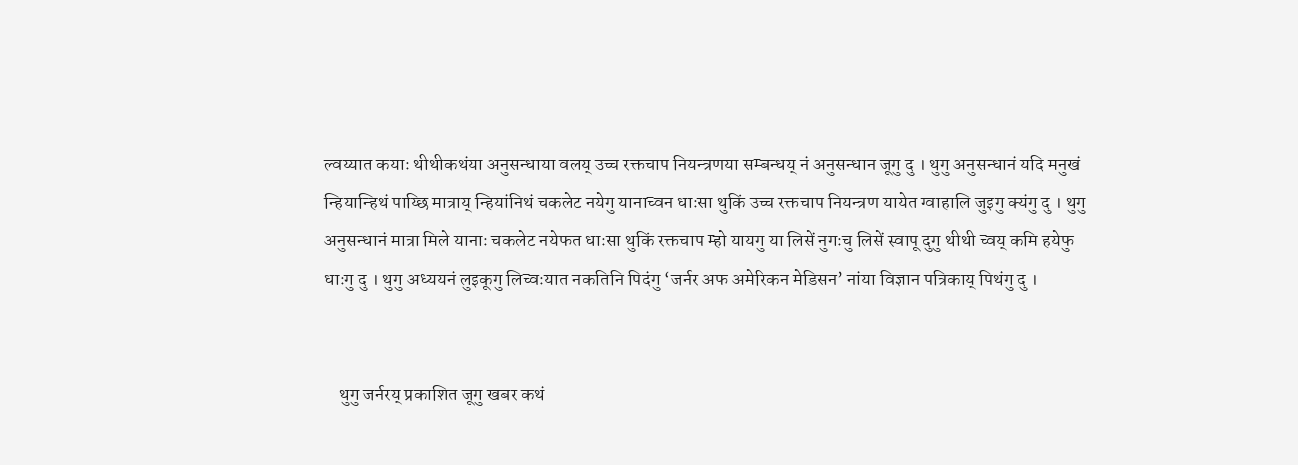ल्वय्यात कयाः थीथीकथंया अनुसन्धाया वलय् उच्च रक्तचाप नियन्त्रणया सम्बन्धय् नं अनुसन्धान जूगु दु । थुगु अनुसन्धानं यदि मनुखं न्हियान्हिथं पाय्छि मात्राय् न्हियांनिथं चकलेट नयेगु यानाच्वन धाःसा थुकिं उच्च रक्तचाप नियन्त्रण यायेत ग्वाहालि जुइगु क्यंगु दु । थुगु अनुसन्धानं मात्रा मिले यानाः चकलेट नयेफत धाःसा थुकिं रक्तचाप म्हो यायगु या लिसें नुगःचु लिसें स्वापू दुगु थीथी च्वय् कमि हयेफु धाःगु दु । थुगु अध्ययनं लुइकूगु लिच्वःयात नकतिनि पिदंगु ‘जर्नर अफ अमेरिकन मेडिसन’ नांया विज्ञान पत्रिकाय् पिथंगु दु ।


    थुगु जर्नरय् प्रकाशित जूगु खबर कथं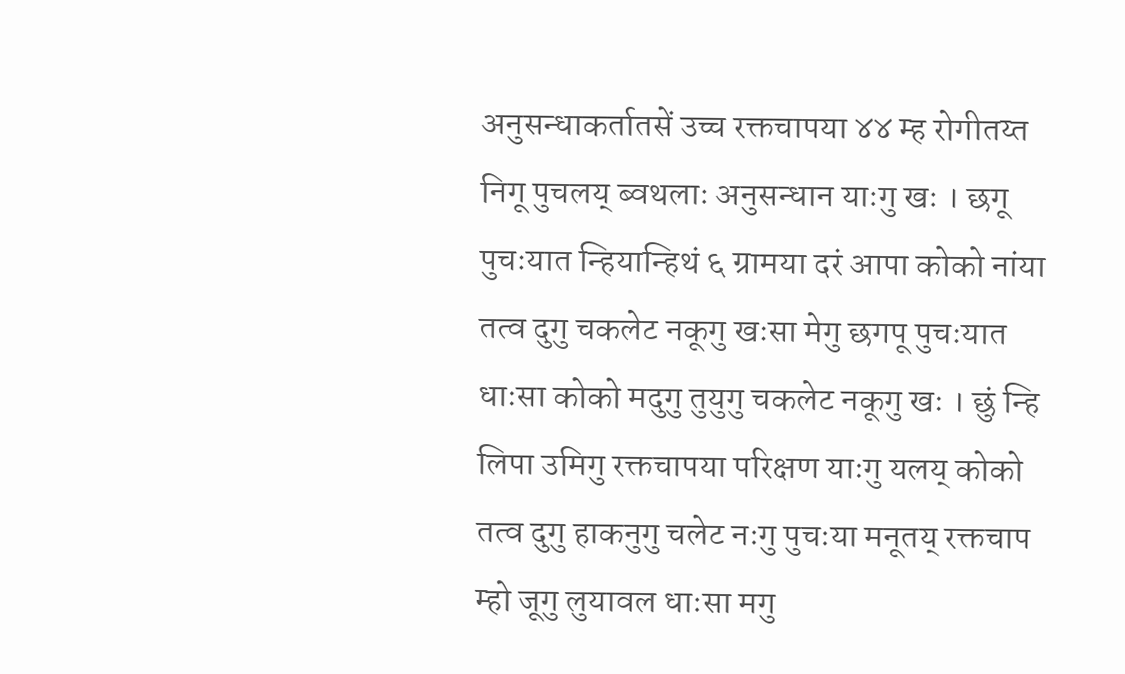अनुसन्धाकर्तातसें उच्च रक्तचापया ४४ म्ह रोगीतय्त निगू पुचलय् ब्वथलाः अनुसन्धान याःगु खः । छगू पुचःयात न्हियान्हिथं ६ ग्रामया दरं आपा कोको नांया तत्व दुगु चकलेट नकूगु खःसा मेगु छगपू पुचःयात धाःसा कोको मदुगु तुयुगु चकलेट नकूगु खः । छुं न्हि लिपा उमिगु रक्तचापया परिक्षण याःगु यलय् कोको तत्व दुगु हाकनुगु चलेट नःगु पुचःया मनूतय् रक्तचाप म्हो जूगु लुयावल धाःसा मगु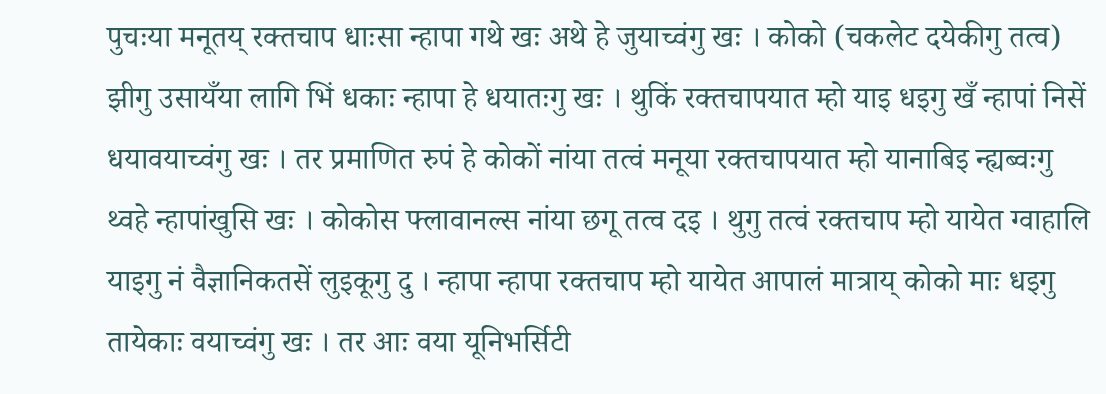पुचःया मनूतय् रक्तचाप धाःसा न्हापा गथे खः अथे हे जुयाच्वंगु खः । कोको (चकलेट दयेकीगु तत्व) झीगु उसायँया लागि भिं धकाः न्हापा हे धयातःगु खः । थुकिं रक्तचापयात म्हो याइ धइगु खँ न्हापां निसें धयावयाच्वंगु खः । तर प्रमाणित रुपं हे कोकों नांया तत्वं मनूया रक्तचापयात म्हो यानाबिइ न्ह्यब्वःगु थ्वहे न्हापांखुसि खः । कोकोस फ्लावानल्स नांया छगू तत्व दइ । थुगु तत्वं रक्तचाप म्हो यायेत ग्वाहालि याइगु नं वैज्ञानिकतसें लुइकूगु दु । न्हापा न्हापा रक्तचाप म्हो यायेत आपालं मात्राय् कोको माः धइगु तायेकाः वयाच्वंगु खः । तर आः वया यूनिभर्सिटी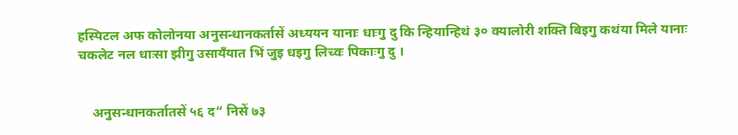हस्पिटल अफ कोलोनया अनुसन्धानकर्तासें अध्ययन यानाः धाःगु दु कि न्हियान्हिथं ३० क्यालोरी शक्ति बिइगु कथंया मिले यानाः चकलेट नल धाःसा झीगु उसायँयात भिं जुइ धइगु लिच्वः पिकाःगु दु ।


    अनुसन्धानकर्तातसें ५६ द“ निसें ७३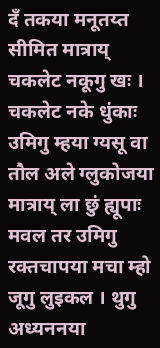दँ तकया मनूतय्त सीमित मात्राय् चकलेट नकूगु खः । चकलेट नके धुंकाः उमिगु म्हया ग्यसू वा तौल अले ग्लुकोजया मात्राय् ला छुं ह्यूपाः मवल तर उमिगु रक्तचापया मचा म्हो जूगु लुइकल । थुगु अध्यननया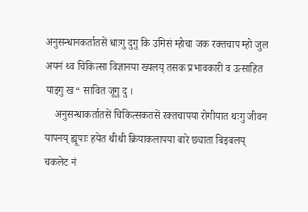अनुसन्धानकर्तातसें धाःगु दुगु कि उमिसं म्होचा जक रक्तचाप म्हो जुल अयनं थ्व चिकित्सा विज्ञानया ख्यलय् तसक प्रभावकारी व उत्साहित याइगु ख“ सावित जूगु दु ।
    अनुसन्धाकर्तातसें चिकित्सकतसें रक्तचापया रोगीयात थःगु जीवन यापनय् ह्यूपाः हयेत थीथी क्रियाकलापया बारे छ्याता बिइबलय् चकलेट नं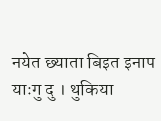नयेत छ्याता बिइत इनाप याःगु दु । थुकिया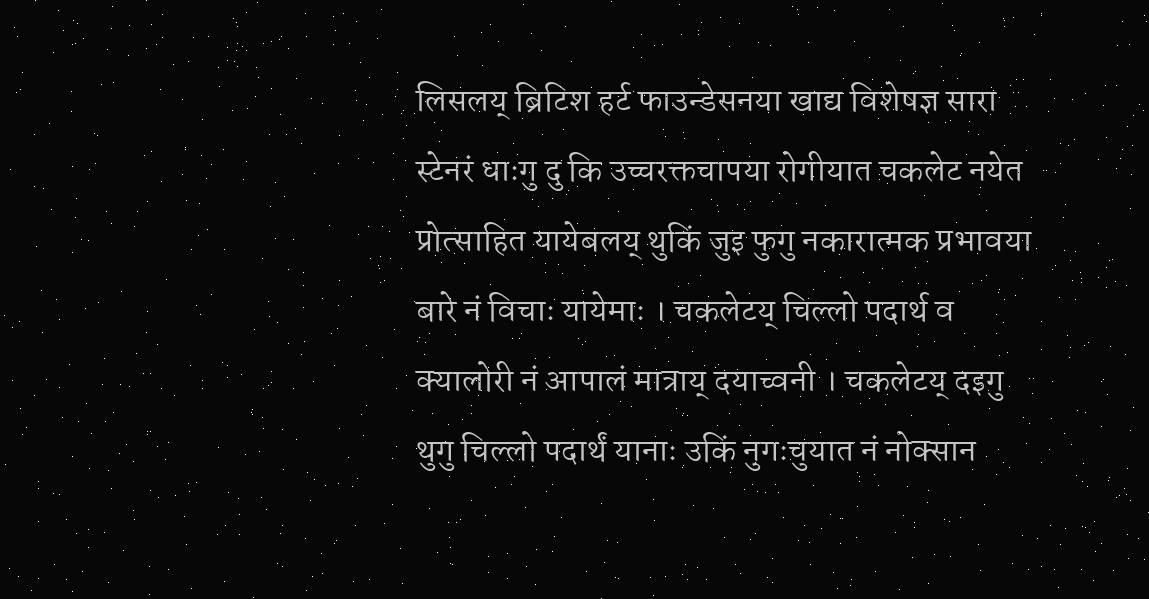लिसलय् ब्रिटिश हर्ट फाउन्डेसनया खाद्य विशेषज्ञ सारा स्टेनरं धाःगु दु कि उच्चरक्तचापया रोगीयात चकलेट नयेत प्रोत्साहित यायेबलय् थुकिं जुइ फुगु नकारात्मक प्रभावया बारे नं विचाः यायेमाः । चकलेटय् चिल्लो पदार्थ व क्यालोरी नं आपालं मात्राय् दयाच्वनी । चकलेटय् दइगु थुगु चिल्लो पदार्थं यानाः उकिं नुगःचुयात नं नोक्सान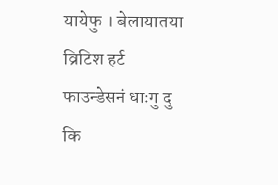यायेफु । बेलायातया व्रिटिश हर्ट फाउन्डेसनं धाःगु दु कि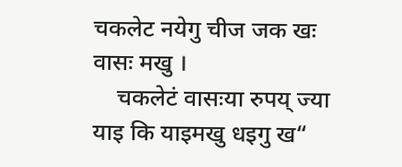चकलेट नयेगु चीज जक खः वासः मखु ।
    चकलेटं वासःया रुपय् ज्या याइ कि याइमखु धइगु ख“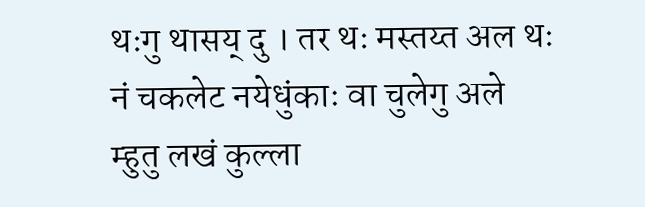थःगु थासय् दु । तर थः मस्तय्त अल थः नं चकलेट नयेधुंकाः वा चुलेगु अले म्हुतु लखं कुल्ला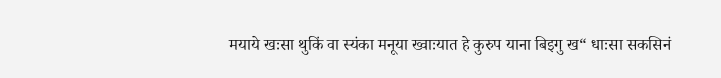मयाये खःसा थुकिं वा स्यंका मनूया ख्वाःयात हे कुरुप याना बिइगु ख“ धाःसा सकसिनं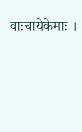वाःचायेकेमाः ।